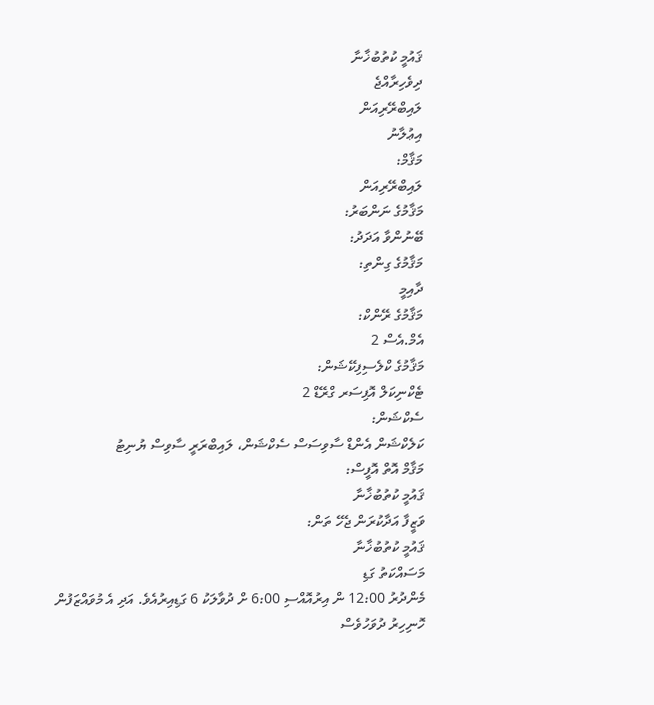ޤައުމީ ކުތުބުޚާނާ
ދިވެހިރާއްޖެ
ލައިބްރޭރިއަން
އިޢުލާނު
މަޤާމް:
ލައިބްރޭރިއަން
މަޤާމުގެ ނަންބަރު:
ބޭނުންވާ އަދަދު:
މަޤާމުގެ ގިންތި:
ދާއިމީ
މަޤާމުގެ ރޭންކް:
އެމް.އެސް 2
މަޤާމުގެ ކްލެސިފިކޭޝަން:
ޓެކްނިކަލް އޮފިސަރ ގްރޭޑް 2
ސެކްޝަން:
ކަލެކްޝަން އެންޑް ސާވިސަސް ސެކްޝަން، ލައިބްރަރީ ސާވިސް ޔުނިޓު
މަޤާމް އޮތް އޮފީސް:
ޤައުމީ ކުތުބުޚާނާ
ވަޒީފާ އަދާކުރަން ޖެހޭ ތަން:
ޤައުމީ ކުތުބުޚާނާ
މަސައްކަތު ގަޑި
މެންދުރު 12:00 ން އިރުއޮއްސި 6:00 ށް ދުވާލަކު 6 ގަޑިއިރުއެވެ. އަދި އެ މުވައްޒަފުން ހޮނިހިރު ދުވަހުވެސް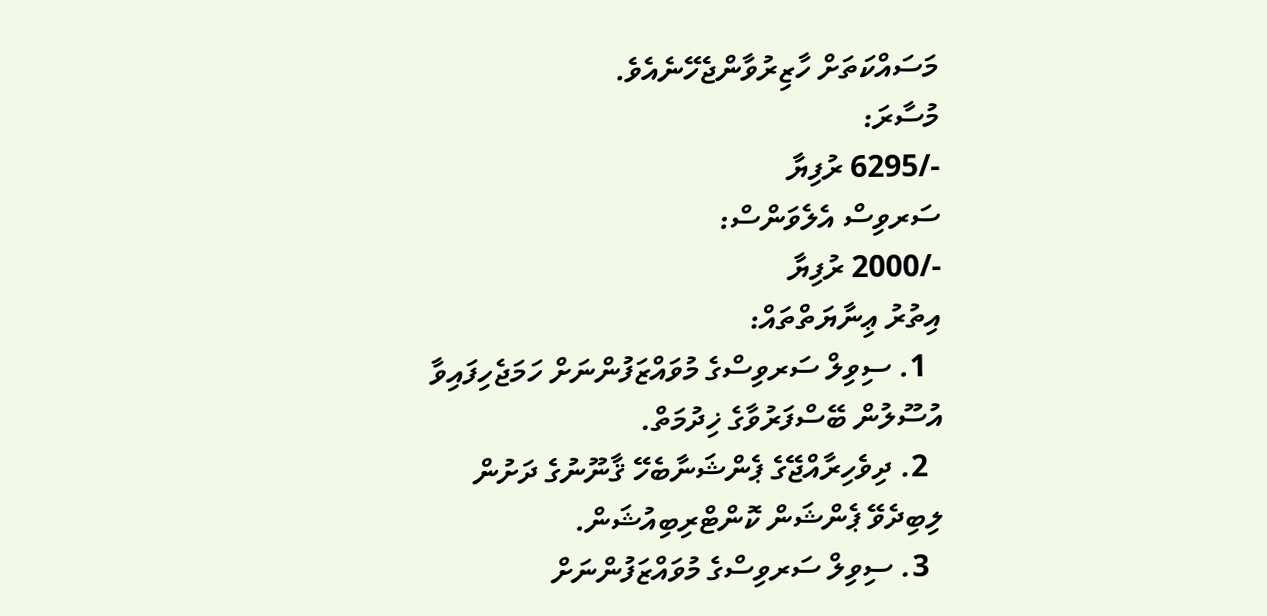މަސައްކަތަށް ހާޒިރުވާންޖެހޭނެއެވެ.
މުސާރަ:
-/6295 ރުފިޔާ
ސަރވިސް އެލެވަންސް:
-/2000 ރުފިޔާ
އިތުރު ޢިނާޔަތްތައް:
  1. ސިވިލް ސަރވިސްގެ މުވައްޒަފުންނަށް ހަމަޖެހިފައިވާ އުސޫލުން ބޭސްފަރުވާގެ ޚިދުމަތް.
  2. ދިވެހިރާއްޖޭގެ ޕެންޝަނާބެހޭ ޤާނޫނުގެ ދަށުން ލިބިދެވޭ ޕެންޝަން ކޮންޓްރިބިއުޝަން.
  3. ސިވިލް ސަރވިސްގެ މުވައްޒަފުންނަށް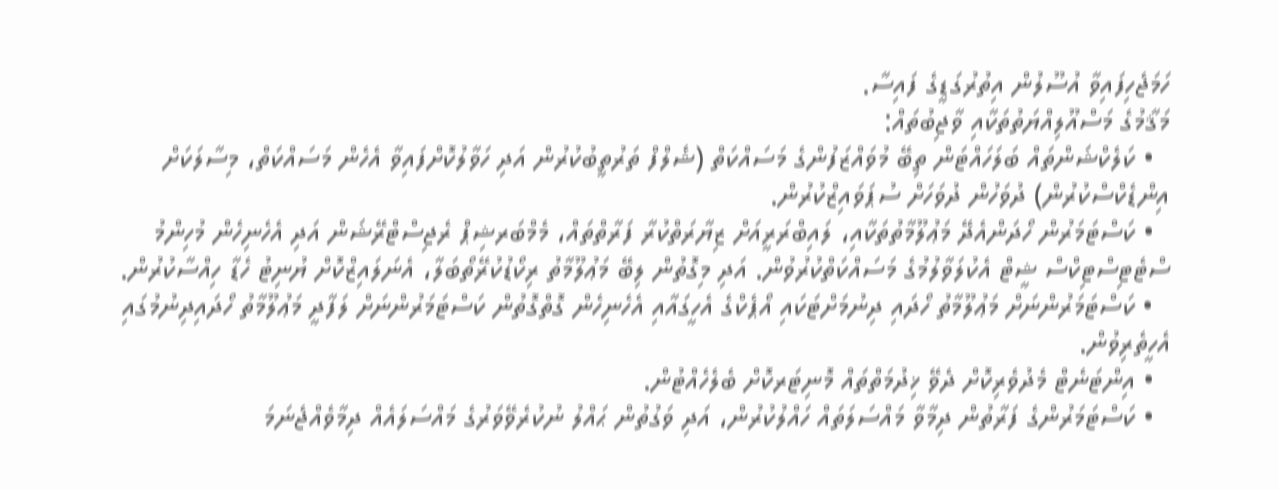ހަމަޖެހިފައިވާ އުސޫލުން އިތުރުގަޑީގެ ފައިސާ.
މަޤާމުގެ މަސްއޫލިއްޔަތުތަކާއި ވާޖިބުތައް:
  • ކަލެކްޝަންތައް ބަލަހައްޓަން ތިބޭ މުވައްޒަފުންގެ މަސައްކަތް (ޝެލްފް ތަރުތީބުކުރުން އަދި ހަވާލުކޮށްފައިވާ އެހެން މަސައްކަތް، މިސާލަކަށް އިންޑެކްސްކުރުން) ދުވަހުން ދުވަހަށް ސުޕަވައިޒްކުރުން.
  • ކަސްޓަމަރުން ހޯދަންއެދޭ މަޢުލޫމާތުތަކާއި، ލައިބްރަރީއަށް ޒިޔާރަތްކުރާ ފަރާތްތައް، މެމްބަރޝިޕް ރެޖިސްޓްރޭޝަން އަދި އެހެނިހެން މުހިންމު ސްޓެޓިސްޓިކްސް ޝީޓް އެކުލަވާލުމުގެ މަސައްކަތްކުރުވުން. އަދި މިގޮތުން ލިބޭ މަޢުލޫމާތު ރިކޯޑުކުރޭތޯބަލާ، އެނަލައިޒްކޮށް ޔުނިޓު ހެޑާ ހިއްސާކުރުން.
  • ކަސްޓަމަރުންނަށް މަޢުލޫމާތު ހޯދައި ދިނުމަށްޓަކައި އޯޕެކްގެ އެހީގައާއި އެހެނިހެން ގޮތްގޮތުން ކަސްޓަމަރުންނަށް ލަފާދީ މަޢުލޫމާތު ހޯދައިދިނުމުގައި އެހީތެރިވުން.
  • އިންޓަނެޓް މެދުވެރިކޮށް ދެވޭ ޚިދުމަތްތައް މޮނިޓަރކޮށް ބެލެހެއްޓުން.
  • ކަސްޓަމަރުންގެ ފަރާތުން ދިމާވާ މައްސަލަތައް ހައްލުކުރުން، އަދި ވަގުތުން ޙައްލު ނުކުރެވޭވަރުގެ މައްސަލައެއް ދިމާވެއްޖެނަމަ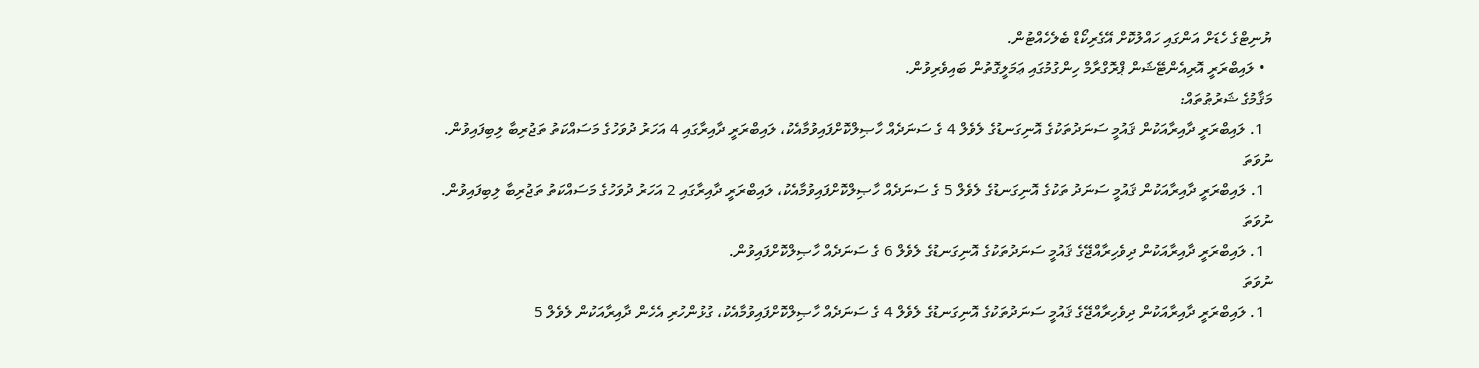ޔުނިޓްގެ ހެޑަށް އަންގައި ހައްލުކޮށް އޭގެރިކޯޑް ބެލެހެއްޓުން.
  • ލައިބްރަރީ އޮރިއެންޓޭޝަން ޕްރޮގްރާމް ހިންގުމުގައި ޢަމަލީގޮތުން ބައިވެރިވުން.
މަޤާމުގެ ޝަރުޠުތައް:
  1. ލައިބްރަރީ ދާއިރާއަކުން ޤައުމީ ސަނަދުތަކުގެ އޮނިގަނޑުގެ ލެވެލް 4 ގެ ސަނަދެއް ހާޞިލްކޮށްފައިވުމާއެކު، ލައިބްރަރީ ދާއިރާގައި 4 އަހަރު ދުވަހުގެ މަސައްކަތު ތަޖުރިބާ ލިބިފައިވުން.
ނުވަތަ
  1. ލައިބްރަރީ ދާއިރާއަކުން ޤައުމީ ސަނަދު ތަކުގެ އޮނިގަނޑުގެ ލެވެލް 5 ގެ ސަނަދެއް ހާޞިލްކޮށްފައިވުމާއެކު، ލައިބްރަރީ ދާއިރާގައި 2 އަހަރު ދުވަހުގެ މަސައްކަތު ތަޖުރިބާ ލިބިފައިވުން.
ނުވަތަ
  1. ލައިބްރަރީ ދާއިރާއަކުން ދިވެހިރާއްޖޭގެ ޤައުމީ ސަނަދުތަކުގެ އޮނިގަނޑުގެ ލެވެލް 6 ގެ ސަނަދެއް ހާޞިލްކޮށްފައިވުން.
ނުވަތަ
  1. ލައިބްރަރީ ދާއިރާއަކުން ދިވެހިރާއްޖޭގެ ޤައުމީ ސަނަދުތަކުގެ އޮނިގަނޑުގެ ލެވެލް 4 ގެ ސަނަދެއް ހާޞިލްކޮށްފައިވުމާއެކު، ގުޅުންހުރި އެހެން ދާއިރާއަކުން ލެވެލް 5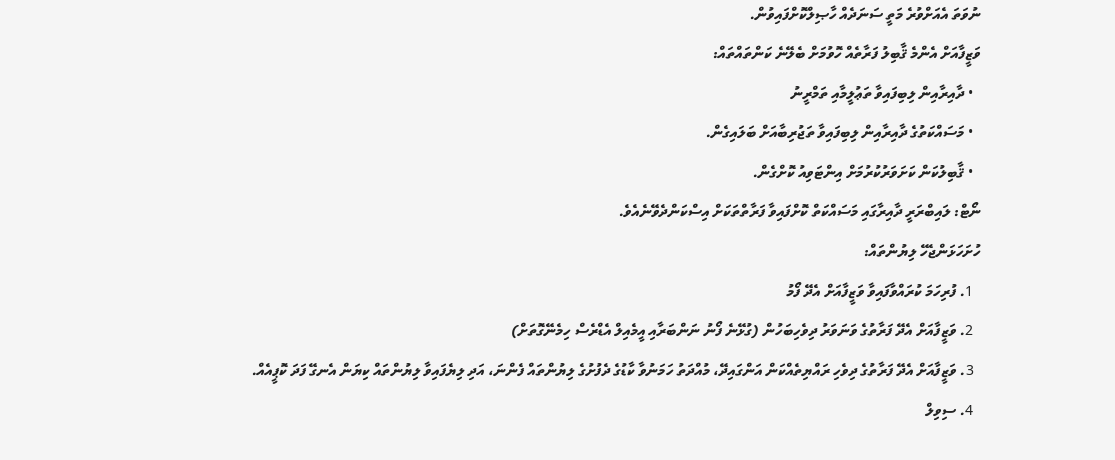ނުވަތަ އެއަށްވުރެ މަތީ ސަނަދެއް ހާޞިލްކޮށްފައިވުން.
ވަޒީފާއަށް އެންމެ ޤާބިލު ފަރާތެއް ހޮވުމަށް ބެލޭނެ ކަންތައްތައް:
  • ދާއިރާއިން ލިބިފައިވާ ތަޢުލީމާއި ތަމްރީނު
  • މަސައްކަތުގެ ދާއިރާއިން ލިބިފައިވާ ތަޖުރިބާއަށް ބަލައިގެން.
  • ޤާބިލުކަން ކަށަވަރުކުރުމަށް އިންޓަވިއު ކޮށްގެން.
ނޯޓް: ލައިބްރަރީ ދާއިރާގައި މަސައްކަތް ކޮށްފައިވާ ފަރާތްތަކަށް އިސްކަންދެވޭނެއެވެ.
ހުށަހަޅަންޖެހޭ ލިޔުންތައް:
  1. ފުރިހަމަ ކުރައްވާފައިވާ ވަޒީފާއަށް އެދޭ ފޯމު
  2. ވަޒީފާއަށް އެދޭ ފަރާތުގެ ވަނަވަރު ދިވެހިބަހުން (ގުޅޭނެ ފޯނު ނަންބަރާއި އީމެއިލް އެޑްރެސް ހިމެނޭގޮތަށް)
  3. ވަޒީފާއަށް އެދޭ ފަރާތުގެ ދިވެހި ރައްޔިތެއްކަން އަންގައިދޭ، މުއްދަތު ހަމަނުވާ ކާޑުގެ ދެފުށުގެ ލިޔުންތައް ފެންނަ، އަދި ލިޔެފައިވާ ލިޔުންތައް ކިޔަން އެނގޭ ފަދަ ކޮޕީއެއް.
  4. ސިވިލް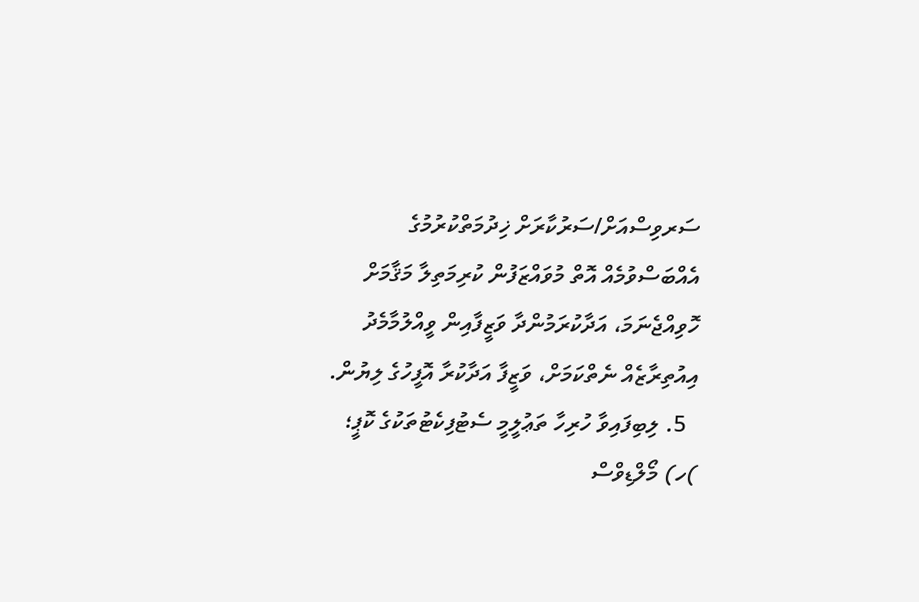ސަރވިސްއަށް/ސަރުކާރަށް ޚިދުމަތްކުރުމުގެ އެއްބަސްވުމެއް އޮތް މުވައްޒަފުން ކުރިމަތިލާ މަޤާމަށް ހޮވިއްޖެނަމަ، އަދާކުރަމުންދާ ވަޒީފާއިން ވީއްލުމާމެދު އިއުތިރާޒެއް ނެތްކަމަށް، ވަޒީފާ އަދާކުރާ އޮފީހުގެ ލިޔުން.
  5. ލިބިފައިވާ ހުރިހާ ތަޢުލީމީ ސެޓުފިކެޓުތަކުގެ ކޮޕީ؛
)ހ) މޯލްޑިވްސް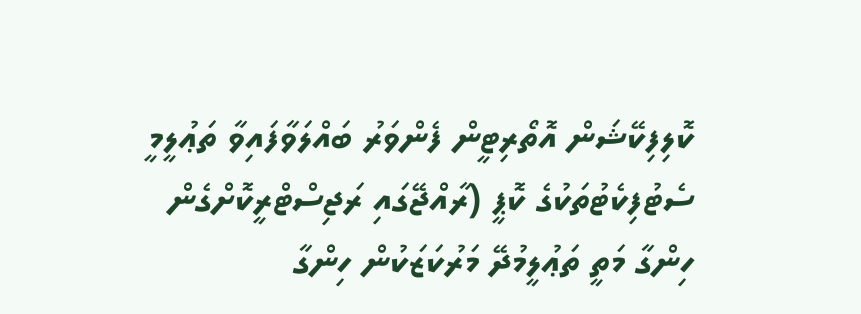ކޮލިފިކޭޝަން އޮތޯރިޓީން ފެންވަރު ބައްލަވާފައިވާ ތަޢުލީމީ ސެޓުފިކެޓުތަކުގެ ކޮޕީ (ރާއްޖޭގައި ރަޖިސްޓްރީކޮށްގެން ހިންގާ މަތީ ތަޢުލީމުދޭ މަރުކަޒަކުން ހިންގާ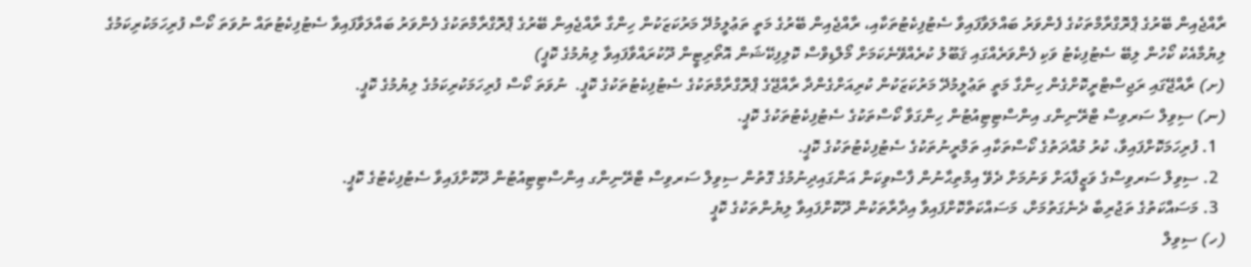ރާއްޖެއިން ބޭރުގެ ޕްރޮގްރާމްތަކުގެ ފެންވަރު ބައްލަވާފައިވާ ސެޓުފިކެޓުތަކާއި، ރާއްޖެއިން ބޭރުގެ މަތީ ތަޢުލީމުދޭ މަރުކަޒަކުން ހިންގާ ރާއްޖެއިން ބޭރުގެ ޕްރޮގްރާމްތަކުގެ ފެންވަރު ބައްލަވާފައިވާ ސެޓުފިކެޓުތައް ނުވަތަ ކޯސް ފުރިހަމަކުރިކަމުގެ ލިޔުމާއެކު ކޯހުން ލިބޭ ސެޓުފިކެޓު ވަކި ފެންވަރެއްގައި ޤަބޫލު ކުރެއްވޭނެކަމަށް މޯލްޑިވްސް ކޮލިފިކޭޝަން އޮތޯރިޓީން ދޫކުރައްވާފައިވާ ލިޔުމުގެ ކޮޕީ)
(ށ) ރާއްޖޭގައި ރަޖިސްޓްރީކޮށްގެން ހިންގާ މަތީ ތަޢުލީމުދޭ މަރުކަޒަކުން ކުރިއަށްގެންދާ ރާއްޖޭގެ ޕްރޮގްރާމްތަކުގެ ސެޓުފިކެޓުތަކުގެ ކޮޕީ.  ނުވަތަ ކޯސް ފުރިހަމަކުރިކަމުގެ ލިޔުމުގެ ކޮޕީ.
(ނ) ސިވިލް ސަރވިސް ޓްރޭނިންގ އިންސްޓިޓިއުޓުން ހިންގަވާ ކޯސްތަކުގެ ސެޓުފިކެޓުތަކުގެ ކޮޕީ.
  1. ފުރިހަމަކޮށްފައިވާ، ކުރު މުއްދަތުގެ ކޯސްތަކާއި ތަމްރީނުތަކުގެ ސެޓުފިކެޓުތަކުގެ ކޮޕީ.
  2. ސިވިލް ސަރވިސްގެ ވަޒީފާއަށް ވަނުމަށް ދެވޭ އިމްތިޙާނުން ފާސްވިކަން އަންގައިދިނުމުގެ ގޮތުން ސިވިލް ސަރވިސް ޓްރޭނިންގ އިންސްޓިޓިއުޓުން ދޫކޮށްފައިވާ ސެޓުފިކެޓުގެ ކޮޕީ.
  3. މަސައްކަތުގެ ތަޖުރިބާ ދެނެގަތުމަށް، މަސައްކަތްކޮށްފައިވާ އިދާރާތަކުން ދޫކޮށްފައިވާ ލިޔުންތަކުގެ ކޮޕީ
(ހ) ސިވިލް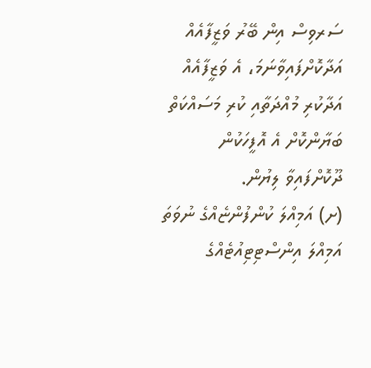ސަރވިސް އިން ބޭރު ވަޒީފާއެއް އަދާކޮށްފައިވާނަމަ، އެ ވަޒީފާއެއް އަދާކުރި މުއްދަތާއި ކުރި މަސައްކަތް ބަޔާންކޮށް އެ އޮފީހަކުން ދޫކޮށްފައިވާ ލިޔުން.
(ށ) އަމިއްލަ ކުންފުންޏެއްގެ ނުވަތަ އަމިއްލަ އިންސްޓިޓިއުޓެއްގެ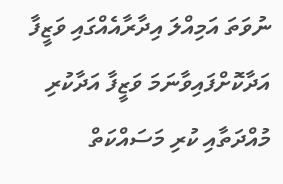ނުވަތަ އަމިއްލަ އިދާރާއެއްގައި ވަޒީފާ އަދާކޮށްފައިވާނަމަ ވަޒީފާ އަދާކުރި މުއްދަތާއި ކުރި މަސައްކަތް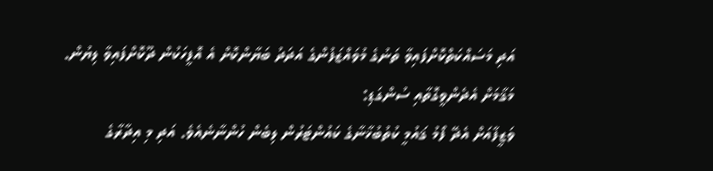އަދި މަސައްކަތްކޮށްފައިވާ ތަނުގެ މުވައްޒަފުންގެ އަދަދު ބަޔާންކޮށް އެ އޮފީހަކުން ދޫކޮށްފައިވާ ލިޔުން.
މަޤާމަށް އެދެންވީގޮތާއި ސުންގަޑި:
ވަޒީފާއަށް އެދޭ ފޯމު ޤައުމީ ކުތުބުޚާނާގެ ކައުންޓަރުން ލިބެން ހުންނާނެއެވެ. އަދި މި އިދާރާގެ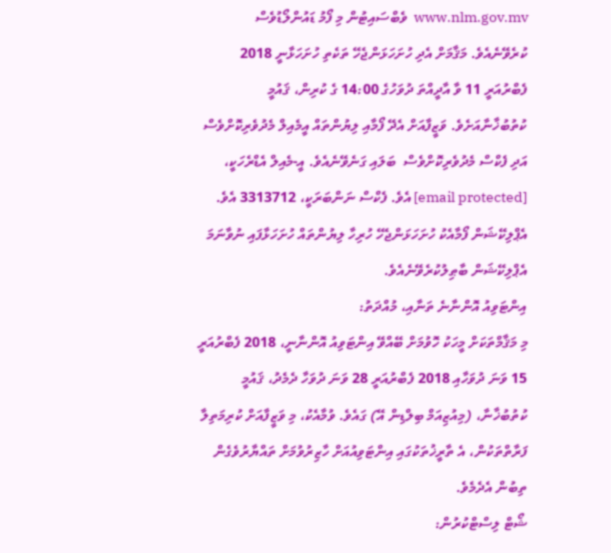www.nlm.gov.mv  ވެބްސައިޓުން މި ފޯމު ޑައުންލޯޑުވެސް ކުރެވޭނެއެވެ. މަޤާމަށް އެދި ހުށަހަޅަންޖެހޭ ތަކެތި ހުށަހަޅާނީ 2018  ފެބްރުއަރީ 11 ވާ އާދީއްތަ ދުވަހުގެ 14:00 ގެ ކުރިން، ޤައުމީ ކުތުބުޚާނާއަށެވެ. ވަޒީފާއަށް އެދޭ ފޯމާއި ލިޔުންތައް އީމެއިލް މެދުވެރިކޮށްވެސް އަދި ފެކްސް މެދުވެރިކޮށްވެސް  ބަލައި ގަނެވޭނެއެވެ. އީ-މެއިލް އެޑްރެހަކީ، [email protected] އެވެ. ފެކްސް ނަންބަރަކީ، 3313712 އެވެ. އެޕްލިކޭޝަން ފޯމާއެކު ހުށަހަޅަންޖެހޭ ހުރިހާ ލިޔުންތައް ހުށަހަޅާފައި ނުވާނަމަ އެޕްލިކޭޝަން ބާޠިލުކުރެވޭނެއެވެ.
އިންޓަވިއު އޮންނާނެ ތަނާއި، މުއްދަތު:
މި މަޤާމްތަކަށް މީހަކު ހޮވުމަށް ބޭއްވޭ އިންޓަވިއު އޮންނާނީ، 2018 ފެބްރުއަރީ 15 ވަނަ ދުވަހާއި 2018 ފެބްރުއަރީ 28 ވަނަ ދުވަހާ ދެމެދު، ޤައުމީ ކުތުބުޚާނާ، (މިއުޒިއަމް ބިލްޑިން އޭ) ގައެވެ. ވުމާއެކު، މި ވަޒީފާއަށް ކުރިމަތިލާ ފަރާތްތަކުން، އެ ތާރީޚުތަކުގައި އިންޓަވިއުއަށް ހާޒިރުވުމަށް ތައްޔާރުވެގެން ތިބުން އެދެމެވެ.
ޝޯޓް ލިސްޓްކުރުން: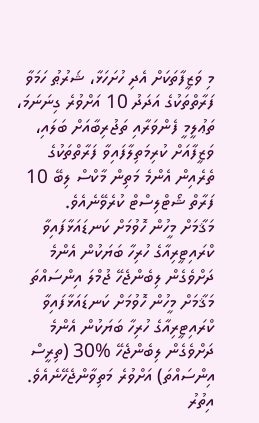މި ވަޒީފާތަކަށް އެދި ހުށަހަޅާ، ޝަރުޠު ހަމަވާ ފަރާތްތަކުގެ އަދަދު 10 އަށްވުރެ ގިނަނަމަ، ތަޢުލީމީ ފެންވަރާއި ތަޖުރިބާއަށް ބަލައި، ވަޒީފާއަށް ކުރިމަތިލާފައިވާ ފަރާތްތަކުގެ ތެރެއިން އެންމެ މަތިން މާކްސް ލިބޭ 10 ފަރާތް ޝޯޓްލިސްޓް ކުރެވޭނެއެވެ.
މަޤާމަށް މީހުން ހޮވުމަށް ކަނޑައަޅާފައިވާ ކްރައިޓީރިއާގެ ހުރިހާ ބަޔަކުން އެންމެ ދަށްވެގެން ލިބެންޖެހޭ ޖުމްލަ އިންސައްތަ
މަޤާމަށް މީހުން ހޮވުމަށް ކަނޑައަޅާފައިވާ ކްރައިޓީރިއާގެ ހުރިހާ ބަޔަކުން އެންމެ ދަށްވެގެން ލިބެންޖެހޭ %30 (ތިރީސް އިންސައްތަ) އަށްވުރެ މަތިވާންޖެހޭނެއެވެ.
އިތުރު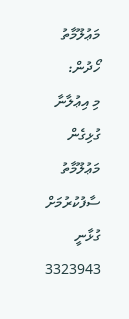މަޢުލޫމާތު ހޯދުން:
މި އިޢުލާނާ ގުޅިގެން މަޢުލޫމާތު ސާފުކުރުމަށް ގުޅާނީ 3323943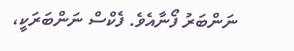ނަންބަރު ފޯނާއެވެ. ފެކްސް ނަންބަރަކީ،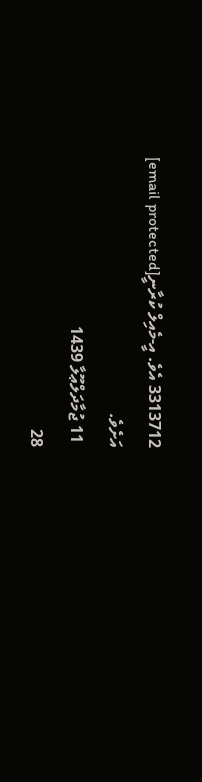3313712 އެވެ. އީ-މެއިލް ކުރާނީ[email protected] އަށެވެ.
 11 ޖުމާދަލްޢޫލާ 1439
28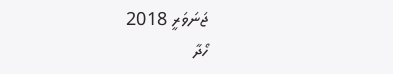ޖަނަވަރީ 2018
ހޯދާ